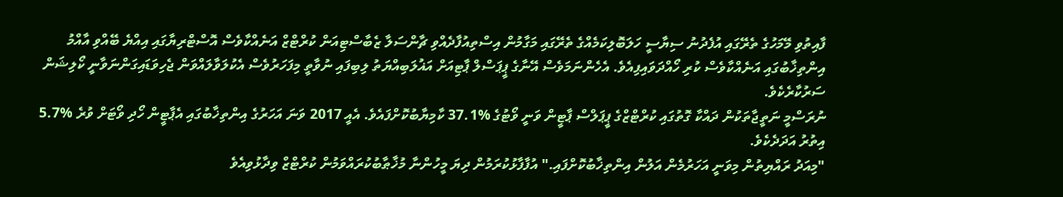ފާއިތުވި މޭމަހުގެ ތެރޭގައި އުފެދުނު ސިޔާސީ ހަލަބޮލިކަމެއްގެ ތެރޭގައި މަގާމުން އިސްތިއުފާދެއްވި ޗާންސަލާ ޒެބާސްޓިއަން ކުރްޓްޒް އަނެއްކާވެސް އޮސްޓްރިޔާގައި އިއްޔެ ބޭއްވި އާއްމު އިންތިޚާބުގައި އަނެއްކާވެސް ކުރި ހޯއްދަވައިފިއެވެ. އެހެންނަމަވެސް އޭނާގެ ޕީޕަސްލް ޕާޓިއަށް އަޣުލަބިއްޔަތު ލިބިފައި ނުވާތީ މިފަހަރުވެސް އެކުލަވާލައްވަން ޖެހިވަޑައިގަންނަވާނީ ކޯލިޝަން ސަރުކާރެކެވެ.
ނުރަސްމީ ނަތީޖާތަކުން ދައްކާ ގޮތުގައި ކުރްޓްޒްގެ ޕީޕަލްސް ޕާޓީން ވަނީ ވޯޓުގެ %37.1 ކާމިޔާބުކޮށްފައެވެ. އެއީ 2017 ވަނަ އަހަރުގެ އިންތިޚާބުގައި އެޕާޓީން ހޯދި ވޯޓަށް ވުރެ %5.7 އިތުރު އަދަދެކެވެ.
"މިއަދު ރައްޔިތުން މިވަނީ އަހަރުމެން އަލުން އިންތިޚާބުކޮށްފައި." އުފާފާޅުކުރަމުން ދިޔަ މީހުންނާ މުޚާޠާބުކުރައްވަމުން ކުރްޓްޒް ވިދާޅުވިއެވެ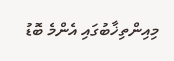މިއިންތިޚާބުގައި އެންމެ ބޮޑު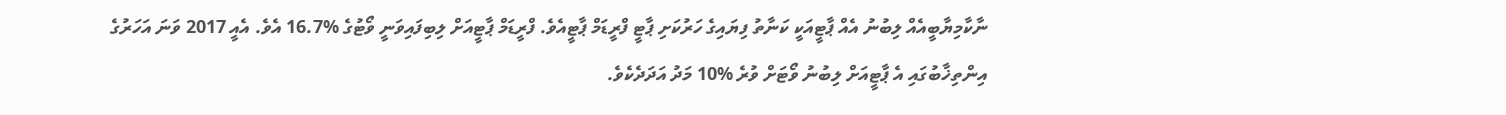ނާކާމިޔާބީއެއް ލިބުނު އެއް ޕާޓީއަކީ ކަނާތު ފިޔައިގެ ހަރުކަށި ޕާޓީ ފްރީޑަމް ޕާޓީއެވެ. ފްރީޑަމް ޕާޓީއަށް ލިބިފައިވަނީ ވޯޓުގެ %16.7 އެވެ. އެއީ 2017 ވަނަ އަހަރުގެ އިންތިޚާބުގައި އެ ޕާޓީއަށް ލިބުނު ވޯޓަށް ވުރެ %10 މަދު އަދަދެކެވެ.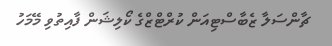ޗާންސަލާ ޒެބާސްޓިއަން ކުރްޓްޒްގެ ކޯލިޝަން ފާއިތުވި މޭމަހު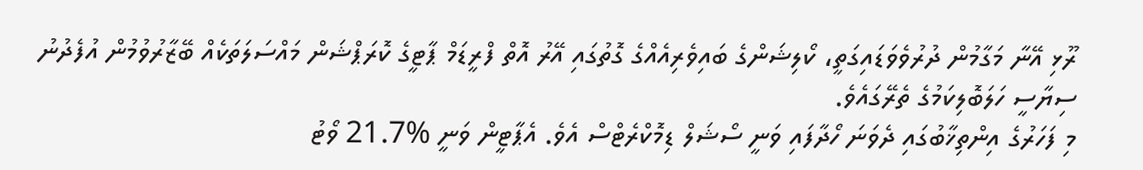ރޫޅި އޭނާ މަގާމުން ދުރުވެވަޑައިގަތީ، ކޯލިޝަންގެ ބައިވެރިއެއްގެ ގޮތުގައި އޭރު އޮތް ފްރީޑަމް ޕާޓީގެ ކޮރަޕްޝަން މައްސަލަތަކެއް ބޭޒާރުވުމުން އުފެދުނު ސިޔާސީ ހަލަބޮލިކަމުގެ ތެރޭގައެވެ.
މި ފަހަރުގެ އިންތިޚާބުގައި ދެވަނަ ހޯދާފައި ވަނީ ސޯޝަލް ޑިމޮކްރެޓްސް އެވެ. އެޕާޓީން ވަނީ %21.7 ވޯޓު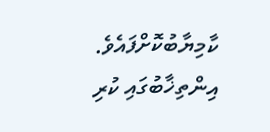ކާމިޔާބުކޮށްފައެވެ.
އިންތިޚާބުގައި ކުރި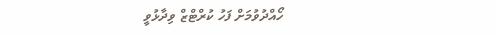ހޯއްދުވުމަށް ފަހު ކުރްޓްޒް ވިދާޅުވީ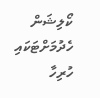ކޯލިޝަން ހެދުމަށްޓަކައި ހުރިހާ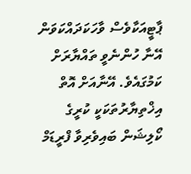ޕާޓީއަކާވެސް ވާހަކަދައްކަވަން އޭނާ ހުންނެވީ ތައްޔާރަށް ކަމުގައެވެ. އޭނާއަށް އޮތް އިޚްތިޔާރުތަކަކީ ކުރީގެ ކޯލިޝަން ބައިވެރިވާ ފްރީޑަމް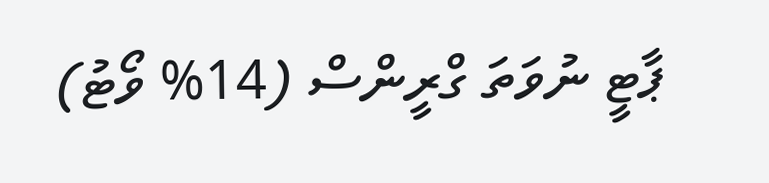ޕާޓީ ނުވަތަ ގްރީންސް (14% ވޯޓު)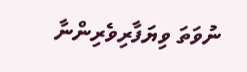ނުވަތަ ވިޔަފާރިވެރިންނާ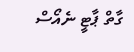ގާތް ޕާޓީ ނެއޯސް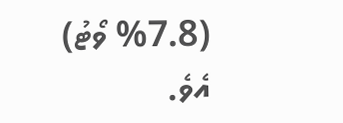(%7.8 ވޯޓު) އެވެ.